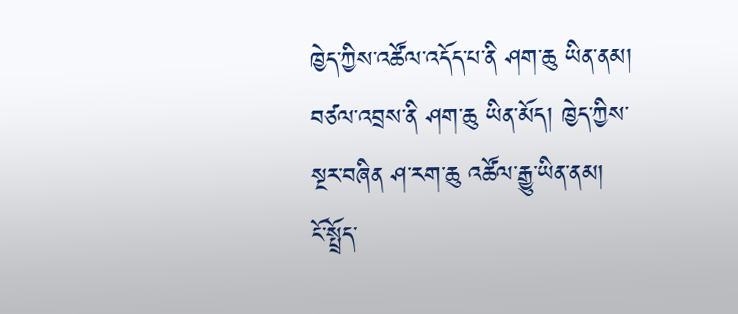ཁྱེད་ཀྱིས་འཚོལ་འདོད་པ་ནི ཤག་ཆུ ཡིན་ནམ།
བཙལ་འབྲས་ནི ཤག་ཆུ ཡིན་མོད། ཁྱེད་ཀྱིས་སྔར་བཞིན ཤ་རག་ཆུ འཚོལ་རྒྱུ་ཡིན་ནམ།
ངོ་སྤྲོད་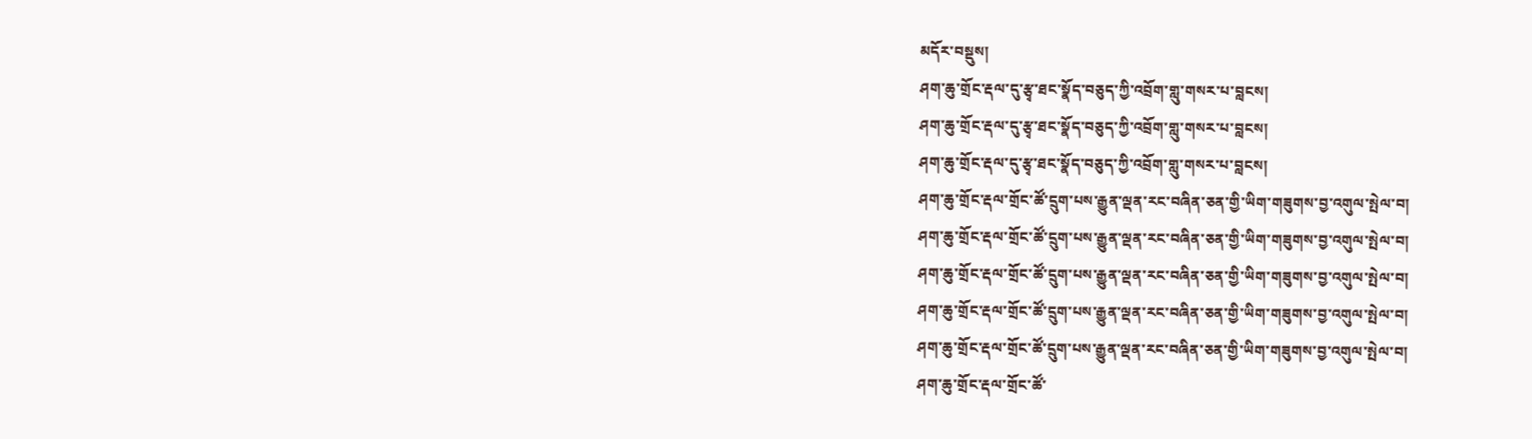མདོར་བསྡུས།
ཤག་ཆུ་གྲོང་རྡལ་དུ་རྩྭ་ཐང་སྣོད་བཅུད་ཀྱི་འབྲོག་གླུ་གསར་པ་བླངས།
ཤག་ཆུ་གྲོང་རྡལ་དུ་རྩྭ་ཐང་སྣོད་བཅུད་ཀྱི་འབྲོག་གླུ་གསར་པ་བླངས།
ཤག་ཆུ་གྲོང་རྡལ་དུ་རྩྭ་ཐང་སྣོད་བཅུད་ཀྱི་འབྲོག་གླུ་གསར་པ་བླངས།
ཤག་ཆུ་གྲོང་རྡལ་གྲོང་ཚོ་དྲུག་པས་རྒྱུན་ལྡན་རང་བཞིན་ཅན་གྱི་ཡིག་གཟུགས་བྱ་འགུལ་སྤེལ་བ།
ཤག་ཆུ་གྲོང་རྡལ་གྲོང་ཚོ་དྲུག་པས་རྒྱུན་ལྡན་རང་བཞིན་ཅན་གྱི་ཡིག་གཟུགས་བྱ་འགུལ་སྤེལ་བ།
ཤག་ཆུ་གྲོང་རྡལ་གྲོང་ཚོ་དྲུག་པས་རྒྱུན་ལྡན་རང་བཞིན་ཅན་གྱི་ཡིག་གཟུགས་བྱ་འགུལ་སྤེལ་བ།
ཤག་ཆུ་གྲོང་རྡལ་གྲོང་ཚོ་དྲུག་པས་རྒྱུན་ལྡན་རང་བཞིན་ཅན་གྱི་ཡིག་གཟུགས་བྱ་འགུལ་སྤེལ་བ།
ཤག་ཆུ་གྲོང་རྡལ་གྲོང་ཚོ་དྲུག་པས་རྒྱུན་ལྡན་རང་བཞིན་ཅན་གྱི་ཡིག་གཟུགས་བྱ་འགུལ་སྤེལ་བ།
ཤག་ཆུ་གྲོང་རྡལ་གྲོང་ཚོ་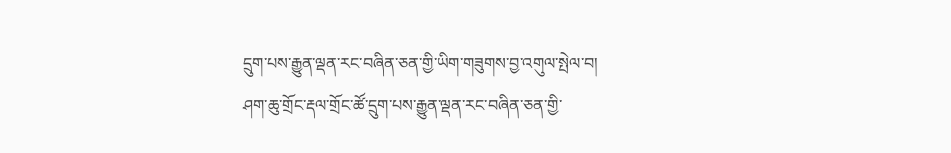དྲུག་པས་རྒྱུན་ལྡན་རང་བཞིན་ཅན་གྱི་ཡིག་གཟུགས་བྱ་འགུལ་སྤེལ་བ།
ཤག་ཆུ་གྲོང་རྡལ་གྲོང་ཚོ་དྲུག་པས་རྒྱུན་ལྡན་རང་བཞིན་ཅན་གྱི་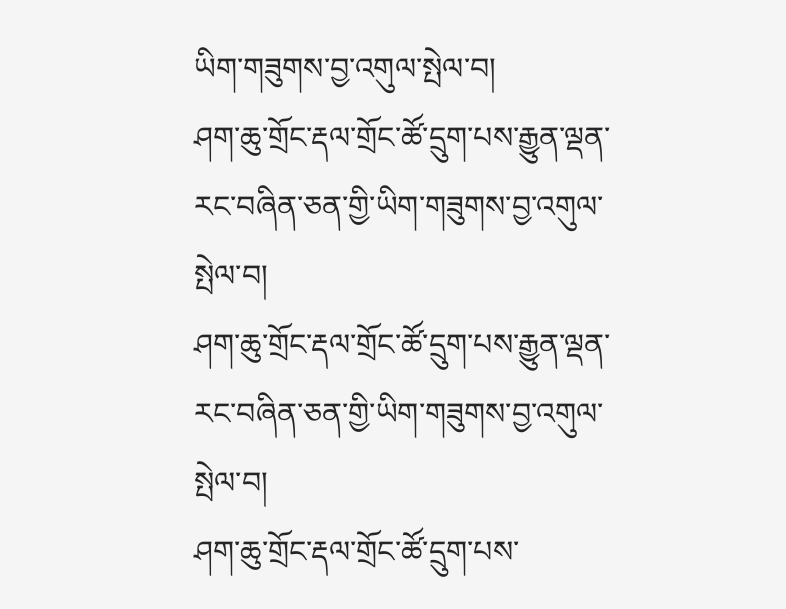ཡིག་གཟུགས་བྱ་འགུལ་སྤེལ་བ།
ཤག་ཆུ་གྲོང་རྡལ་གྲོང་ཚོ་དྲུག་པས་རྒྱུན་ལྡན་རང་བཞིན་ཅན་གྱི་ཡིག་གཟུགས་བྱ་འགུལ་སྤེལ་བ།
ཤག་ཆུ་གྲོང་རྡལ་གྲོང་ཚོ་དྲུག་པས་རྒྱུན་ལྡན་རང་བཞིན་ཅན་གྱི་ཡིག་གཟུགས་བྱ་འགུལ་སྤེལ་བ།
ཤག་ཆུ་གྲོང་རྡལ་གྲོང་ཚོ་དྲུག་པས་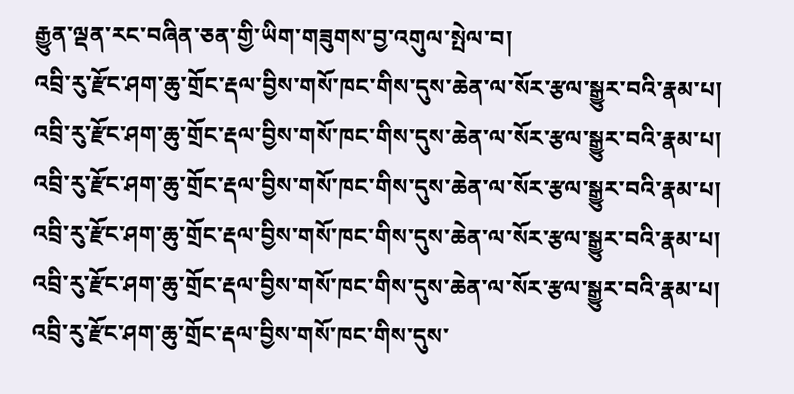རྒྱུན་ལྡན་རང་བཞིན་ཅན་གྱི་ཡིག་གཟུགས་བྱ་འགུལ་སྤེལ་བ།
འབྲི་རུ་རྫོང་ཤག་ཆུ་གྲོང་རྡལ་བྱིས་གསོ་ཁང་གིས་དུས་ཆེན་ལ་སོར་རྩལ་སྒྱུར་བའི་རྣམ་པ།
འབྲི་རུ་རྫོང་ཤག་ཆུ་གྲོང་རྡལ་བྱིས་གསོ་ཁང་གིས་དུས་ཆེན་ལ་སོར་རྩལ་སྒྱུར་བའི་རྣམ་པ།
འབྲི་རུ་རྫོང་ཤག་ཆུ་གྲོང་རྡལ་བྱིས་གསོ་ཁང་གིས་དུས་ཆེན་ལ་སོར་རྩལ་སྒྱུར་བའི་རྣམ་པ།
འབྲི་རུ་རྫོང་ཤག་ཆུ་གྲོང་རྡལ་བྱིས་གསོ་ཁང་གིས་དུས་ཆེན་ལ་སོར་རྩལ་སྒྱུར་བའི་རྣམ་པ།
འབྲི་རུ་རྫོང་ཤག་ཆུ་གྲོང་རྡལ་བྱིས་གསོ་ཁང་གིས་དུས་ཆེན་ལ་སོར་རྩལ་སྒྱུར་བའི་རྣམ་པ།
འབྲི་རུ་རྫོང་ཤག་ཆུ་གྲོང་རྡལ་བྱིས་གསོ་ཁང་གིས་དུས་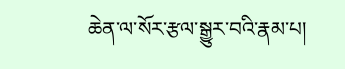ཆེན་ལ་སོར་རྩལ་སྒྱུར་བའི་རྣམ་པ།